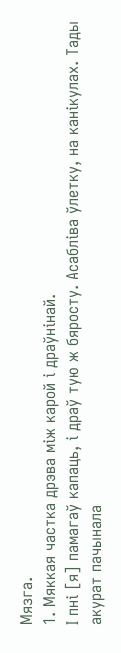Мязга.
1. Мяккая частка дрэва між карой і драўнінай.
І пні [я] памагаў капаць, і драў тую ж бяросту. Асабліва ўлетку, на канікулах. Тады акурат пачынала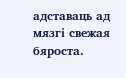адставаць ад мязгі свежая бяроста.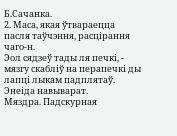Б.Сачанка.
2. Маса, якая ўтвараецца пасля таўчэння, расцірання чаго-н.
Эол сядзеў тады ля печкі, - мязгу скабліў на перапечкі ды лапці лыкам падплятаў. Энеіда навыварат.
Мяздра. Падскурная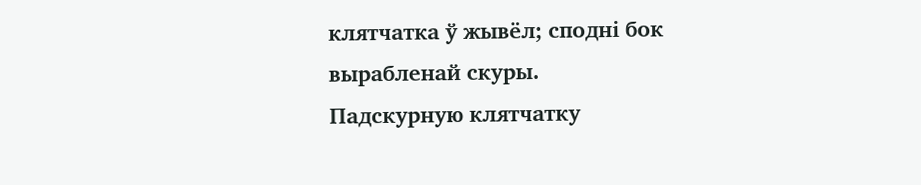клятчатка ў жывёл; сподні бок вырабленай скуры.
Падскурную клятчатку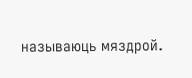называюць мяздрой.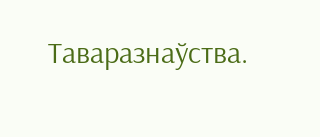Таваразнаўства.